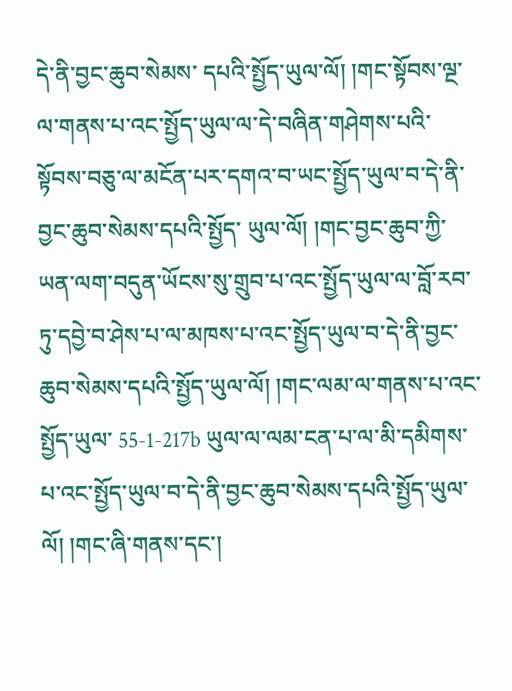དེ་ནི་བྱང་ཆུབ་སེམས་ དཔའི་སྤྱོད་ཡུལ་ལོ། །གང་སྟོབས་ལྔ་ལ་གནས་པ་འང་སྤྱོད་ཡུལ་ལ་དེ་བཞིན་གཤེགས་པའི་སྟོབས་བཅུ་ལ་མངོན་པར་དགའ་བ་ཡང་སྤྱོད་ཡུལ་བ་དེ་ནི་བྱང་ཆུབ་སེམས་དཔའི་སྤྱོད་ ཡུལ་ལོ། །གང་བྱང་ཆུབ་ཀྱི་ཡན་ལག་བདུན་ཡོངས་སུ་གྲུབ་པ་འང་སྤྱོད་ཡུལ་ལ་བློ་རབ་ཏུ་དབྱེ་བ་ཤེས་པ་ལ་མཁས་པ་འང་སྤྱོད་ཡུལ་བ་དེ་ནི་བྱང་ཆུབ་སེམས་དཔའི་སྤྱོད་ཡུལ་ལོ། །གང་ལམ་ལ་གནས་པ་འང་སྤྱོད་ཡུལ་ 55-1-217b ཡུལ་ལ་ལམ་ངན་པ་ལ་མི་དམིགས་པ་འང་སྤྱོད་ཡུལ་བ་དེ་ནི་བྱང་ཆུབ་སེམས་དཔའི་སྤྱོད་ཡུལ་ལོ། །གང་ཞི་གནས་དང་།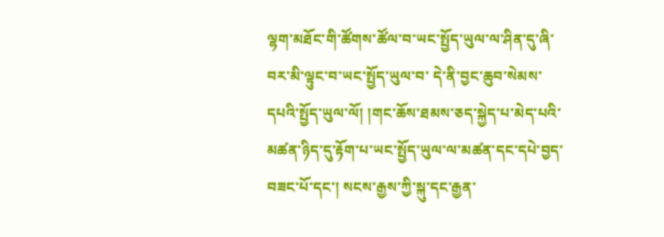ལྷག་མཐོང་གི་ཚོགས་ཚོལ་བ་ཡང་སྤྱོད་ཡུལ་ལ་ཤིན་དུ་ཞི་བར་མི་ལྟུང་བ་ཡང་སྤྱོད་ཡུལ་བ་ དེ་ནི་བྱང་ཆུབ་སེམས་དཔའི་སྤྱོད་ཡུལ་ལོ། །གང་ཆོས་ཐམས་ཅད་སྐྱེད་པ་མེད་པའི་མཚན་ཉིད་དུ་རྟོག་པ་ཡང་སྤྱོད་ཡུལ་ལ་མཚན་དང་དཔེ་བྱད་བཟང་པོ་དང་། སངས་རྒྱས་ཀྱི་སྐུ་དང་རྒྱན་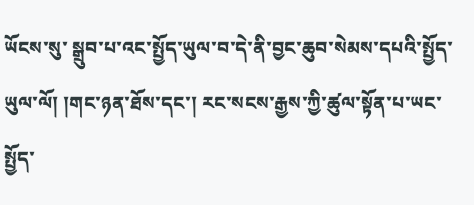ཡོངས་སུ་ སྒྲུབ་པ་འང་སྤྱོད་ཡུལ་བ་དེ་ནི་བྱང་ཆུབ་སེམས་དཔའི་སྤྱོད་ཡུལ་ལོ། །གང་ཉན་ཐོས་དང་། རང་སངས་རྒྱས་ཀྱི་ཚུལ་སྟོན་པ་ཡང་སྤྱོད་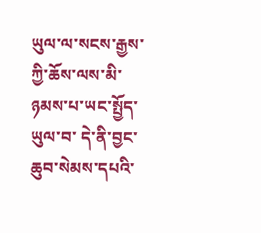ཡུལ་ལ་སངས་རྒྱས་ཀྱི་ཆོས་ལས་མི་ཉམས་པ་ཡང་སྤྱོད་ཡུལ་བ་ དེ་ནི་བྱང་ཆུབ་སེམས་དཔའི་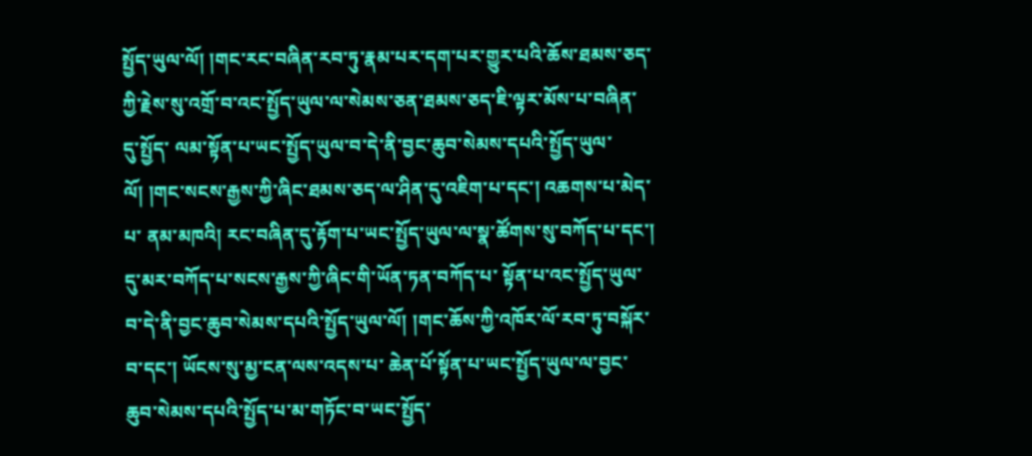སྤྱོད་ཡུལ་ལོ། །གང་རང་བཞིན་རབ་ཏུ་རྣམ་པར་དག་པར་གྱུར་པའི་ཆོས་ཐམས་ཅད་ཀྱི་རྗེས་སུ་འགྲོ་བ་འང་སྤྱོད་ཡུལ་ལ་སེམས་ཅན་ཐམས་ཅད་ཇི་ལྟར་མོས་པ་བཞིན་དུ་སྤྱོད་ ལམ་སྟོན་པ་ཡང་སྤྱོད་ཡུལ་བ་དེ་ནི་བྱང་ཆུབ་སེམས་དཔའི་སྤྱོད་ཡུལ་ལོ། །གང་སངས་རྒྱས་ཀྱི་ཞིང་ཐམས་ཅད་ལ་ཤིན་དུ་འཇིག་པ་དང་། འཆགས་པ་མེད་པ་ ནམ་མཁའི། རང་བཞིན་དུ་རྟོག་པ་ཡང་སྤྱོད་ཡུལ་ལ་སྣ་ཚོགས་སུ་བཀོད་པ་དང་། དུ་མར་བཀོད་པ་སངས་རྒྱས་ཀྱི་ཞིང་གི་ཡོན་ཏན་བཀོད་པ་ སྟོན་པ་འང་སྤྱོད་ཡུལ་བ་དེ་ནི་བྱང་ཆུབ་སེམས་དཔའི་སྤྱོད་ཡུལ་ལོ། །གང་ཆོས་ཀྱི་འཁོར་ལོ་རབ་ཏུ་བསྐོར་བ་དང་། ཡོངས་སུ་མྱ་ངན་ལས་འདས་པ་ ཆེན་པོ་སྟོན་པ་ཡང་སྤྱོད་ཡུལ་ལ་བྱང་ཆུབ་སེམས་དཔའི་སྤྱོད་པ་མ་གཏོང་བ་ཡང་སྤྱོད་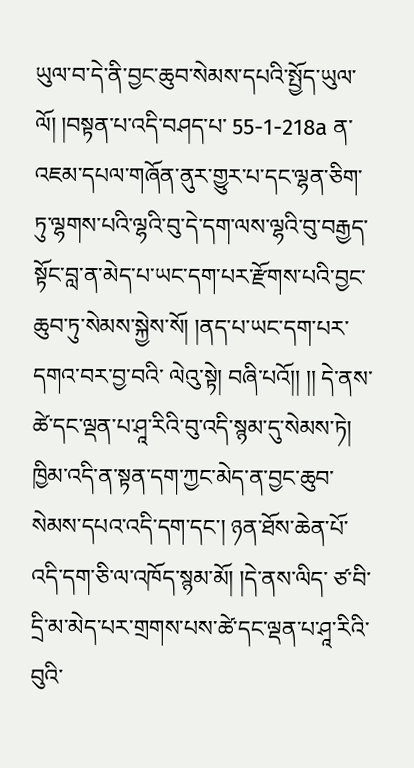ཡུལ་བ་དེ་ནི་བྱང་ཆུབ་སེམས་དཔའི་སྤྱོད་ཡུལ་ལོ། །བསྟན་པ་འདི་བཤད་པ་ 55-1-218a ན་འཇམ་དཔལ་གཞོན་ནུར་གྱུར་པ་དང་ལྷན་ཅིག་ཏུ་ལྷགས་པའི་ལྷའི་བུ་དེ་དག་ལས་ལྷའི་བུ་བརྒྱད་སྟོང་བླ་ན་མེད་པ་ཡང་དག་པར་རྫོགས་པའི་བྱང་ཆུབ་ཏུ་སེམས་སྐྱེས་སོ། །ནད་པ་ཡང་དག་པར་དགའ་བར་བྱ་བའི་ ལེའུ་སྟེ། བཞི་པའོ།། །། དེ་ནས་ཚེ་དང་ལྡན་པ་ཤཱ་རིའི་བུ་འདི་སྙམ་དུ་སེམས་ཏེ། ཁྱིམ་འདི་ན་སྟན་དག་ཀྱང་མེད་ན་བྱང་ཆུབ་སེམས་དཔའ་འདི་དག་དང་། ཉན་ཐོས་ཆེན་པོ་འདི་དག་ཅི་ལ་འཁོད་སྙམ་མོ། །དེ་ནས་ལིད་ ཙ་བི་དྲི་མ་མེད་པར་གྲགས་པས་ཚེ་དང་ལྡན་པ་ཤཱ་རིའི་བུའི་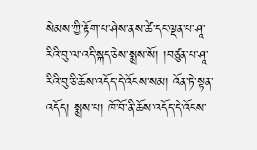སེམས་ཀྱི་རྟོག་པ་ཤེས་ནས་ཚེ་དང་ལྡན་པ་ཤཱ་རིའི་བུ་ལ་འདི་སྐད་ཅེས་སྨྲས་སོ། །བཙུན་པ་ཤཱ་རིའི་བུ་ཅི་ཆོས་འདོད་དེ་འོངས་སམ། འོན་ཏེ་སྟན་འདོད། སྨྲས་པ། ཁོ་བོ་ནི་ཆོས་འདོད་དེ་འོངས་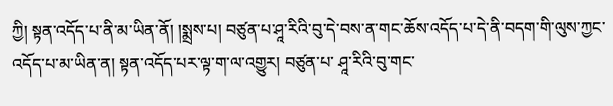ཀྱི། སྟན་འདོད་པ་ནི་མ་ཡིན་ནོ། །སྨྲས་པ། བཙུན་པ་ཤཱ་རིའི་བུ་དེ་བས་ན་གང་ཆོས་འདོད་པ་དེ་ནི་བདག་གི་ལུས་ཀྱང་འདོད་པ་མ་ཡིན་ན། སྟན་འདོད་པར་ལྟ་ག་ལ་འགྱུར། བཙུན་པ་ ཤཱ་རིའི་བུ་གང་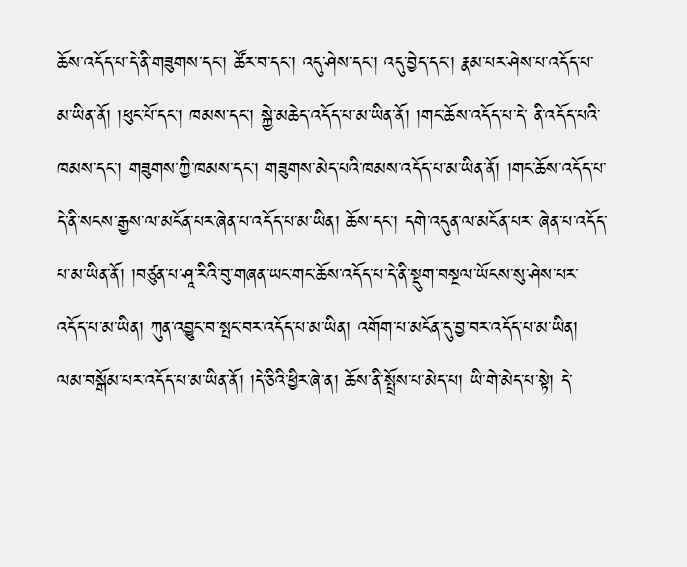ཆོས་འདོད་པ་དེ་ནི་གཟུགས་དང་། ཚོར་བ་དང་། འདུ་ཤེས་དང་། འདུ་བྱེད་དང་། རྣམ་པར་ཤེས་པ་འདོད་པ་མ་ཡིན་ནོ། །ཕུང་པོ་དང་། ཁམས་དང་། སྐྱེ་མཆེད་འདོད་པ་མ་ཡིན་ནོ། །གང་ཆོས་འདོད་པ་དེ་ ནི་འདོད་པའི་ཁམས་དང་། གཟུགས་ཀྱི་ཁམས་དང་། གཟུགས་མེད་པའི་ཁམས་འདོད་པ་མ་ཡིན་ནོ། །གང་ཆོས་འདོད་པ་དེ་ནི་སངས་རྒྱས་ལ་མངོན་པར་ཞེན་པ་འདོད་པ་མ་ཡིན། ཆོས་དང་། དགེ་འདུན་ལ་མངོན་པར་ ཞེན་པ་འདོད་པ་མ་ཡིན་ནོ། །བཙུན་པ་ཤཱ་རིའི་བུ་གཞན་ཡང་གང་ཆོས་འདོད་པ་དེ་ནི་སྡུག་བསྔལ་ཡོངས་སུ་ཤེས་པར་འདོད་པ་མ་ཡིན། ཀུན་འབྱུང་བ་སྤང་བར་འདོད་པ་མ་ཡིན། འགོག་པ་མངོན་དུ་བྱ་བར་འདོད་པ་མ་ཡིན། ལམ་བསྒོམ་པར་འདོད་པ་མ་ཡིན་ནོ། །དེ་ཅིའི་ཕྱིར་ཞེ་ན། ཆོས་ནི་སྤྲོས་པ་མེད་པ། ཡི་གེ་མེད་པ་སྟེ། དེ་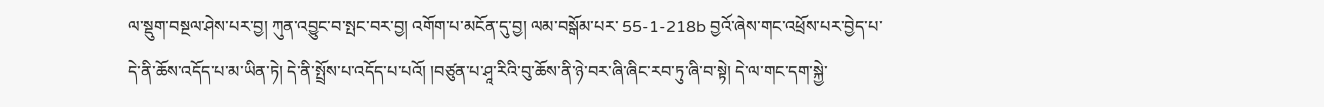ལ་སྡུག་བསྔལ་ཤེས་པར་བྱ། ཀུན་འབྱུང་བ་སྤང་བར་བྱ། འགོག་པ་མངོན་དུ་བྱ། ལམ་བསྒོམ་པར་ 55-1-218b བྱའོ་ཞེས་གང་འཕྲོས་པར་བྱེད་པ་དེ་ནི་ཆོས་འདོད་པ་མ་ཡིན་ཏེ། དེ་ནི་སྤྲོས་པ་འདོད་པ་པའོ། །བཙུན་པ་ཤཱ་རིའི་བུ་ཆོས་ནི་ཉེ་བར་ཞི་ཞིང་རབ་ཏུ་ཞི་བ་སྟེ། དེ་ལ་གང་དག་སྐྱེ་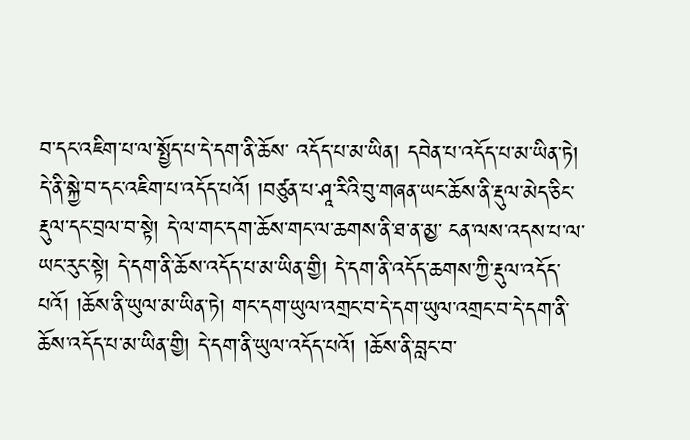བ་དང་འཇིག་པ་ལ་སྤྱོད་པ་དེ་དག་ནི་ཆོས་ འདོད་པ་མ་ཡིན། དབེན་པ་འདོད་པ་མ་ཡིན་ཏེ། དེ་ནི་སྐྱེ་བ་དང་འཇིག་པ་འདོད་པའོ། །བཙུན་པ་ཤཱ་རིའི་བུ་གཞན་ཡང་ཆོས་ནི་རྡུལ་མེད་ཅིང་རྡུལ་དང་བྲལ་བ་སྟེ། དེ་ལ་གང་དག་ཆོས་གང་ལ་ཆགས་ནི་ཐ་ན་མྱ་ ངན་ལས་འདས་པ་ལ་ཡང་རུང་སྟེ། དེ་དག་ནི་ཆོས་འདོད་པ་མ་ཡིན་གྱི། དེ་དག་ནི་འདོད་ཆགས་ཀྱི་རྡུལ་འདོད་པའོ། །ཆོས་ནི་ཡུལ་མ་ཡིན་ཏེ། གང་དག་ཡུལ་འགྲང་བ་དེ་དག་ཡུལ་འགྲང་བ་དེ་དག་ནི་ ཆོས་འདོད་པ་མ་ཡིན་གྱི། དེ་དག་ནི་ཡུལ་འདོད་པའོ། །ཆོས་ནི་བླང་བ་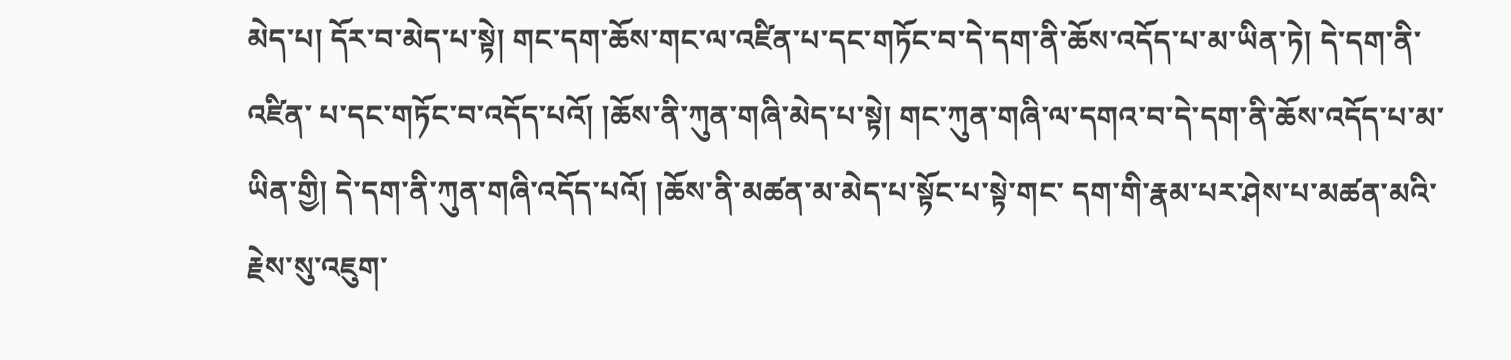མེད་པ། དོར་བ་མེད་པ་སྟེ། གང་དག་ཆོས་གང་ལ་འཛིན་པ་དང་གཏོང་བ་དེ་དག་ནི་ཆོས་འདོད་པ་མ་ཡིན་ཏེ། དེ་དག་ནི་འཛིན་ པ་དང་གཏོང་བ་འདོད་པའོ། །ཆོས་ནི་ཀུན་གཞི་མེད་པ་སྟེ། གང་ཀུན་གཞི་ལ་དགའ་བ་དེ་དག་ནི་ཆོས་འདོད་པ་མ་ཡིན་གྱི། དེ་དག་ནི་ཀུན་གཞི་འདོད་པའོ། །ཆོས་ནི་མཚན་མ་མེད་པ་སྟོང་པ་སྟེ་གང་ དག་གི་རྣམ་པར་ཤེས་པ་མཚན་མའི་རྗེས་སུ་འཇུག་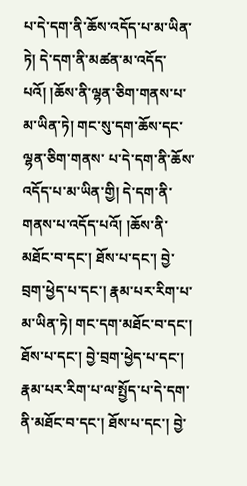པ་དེ་དག་ནི་ཆོས་འདོད་པ་མ་ཡིན་ཏེ། དེ་དག་ནི་མཚན་མ་འདོད་པའོ། །ཆོས་ནི་ལྷན་ཅིག་གནས་པ་མ་ཡིན་ཏེ། གང་སུ་དག་ཆོས་དང་ལྷན་ཅིག་གནས་ པ་དེ་དག་ནི་ཆོས་འདོད་པ་མ་ཡིན་གྱི། དེ་དག་ནི་གནས་པ་འདོད་པའོ། །ཆོས་ནི་མཐོང་བ་དང་། ཐོས་པ་དང་། བྱེ་བྲག་ཕྱེད་པ་དང་། རྣམ་པར་རིག་པ་མ་ཡིན་ཏེ། གང་དག་མཐོང་བ་དང་། ཐོས་པ་དང་། བྱེ་བྲག་ཕྱེད་པ་དང་། རྣམ་པར་རིག་པ་ལ་སྤྱོད་པ་དེ་དག་ནི་མཐོང་བ་དང་། ཐོས་པ་དང་། བྱེ་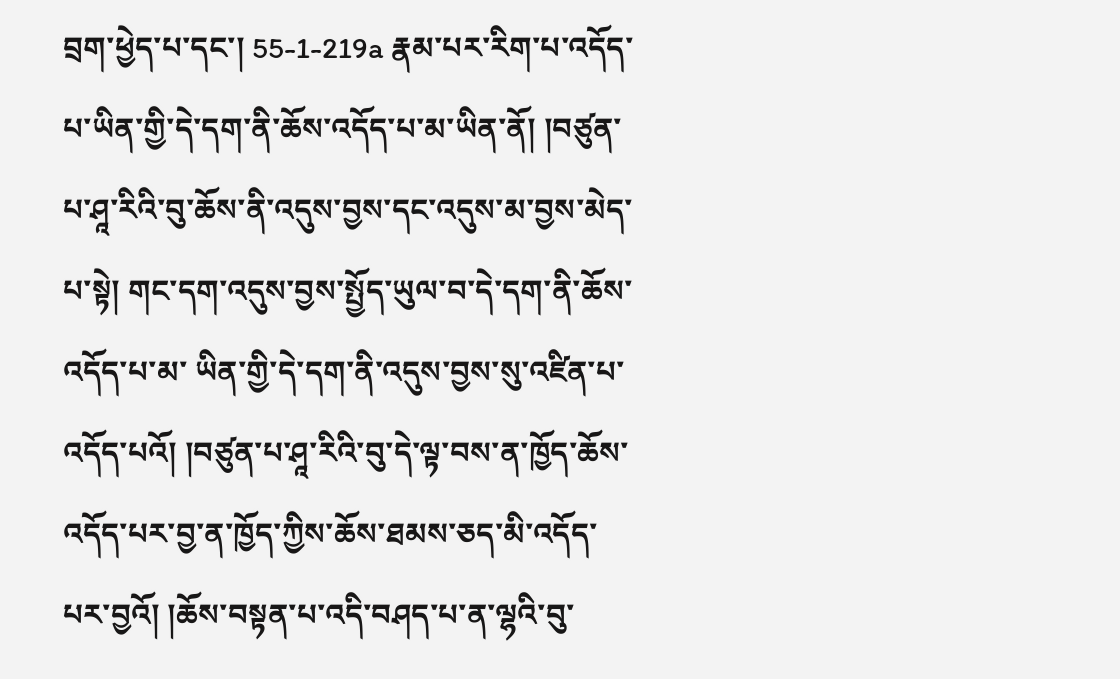བྲག་ཕྱེད་པ་དང་། 55-1-219a རྣམ་པར་རིག་པ་འདོད་པ་ཡིན་གྱི་དེ་དག་ནི་ཆོས་འདོད་པ་མ་ཡིན་ནོ། །བཙུན་པ་ཤཱ་རིའི་བུ་ཆོས་ནི་འདུས་བྱས་དང་འདུས་མ་བྱས་མེད་པ་སྟེ། གང་དག་འདུས་བྱས་སྤྱོད་ཡུལ་བ་དེ་དག་ནི་ཆོས་འདོད་པ་མ་ ཡིན་གྱི་དེ་དག་ནི་འདུས་བྱས་སུ་འཛིན་པ་འདོད་པའོ། །བཙུན་པ་ཤཱ་རིའི་བུ་དེ་ལྟ་བས་ན་ཁྱོད་ཆོས་འདོད་པར་བྱ་ན་ཁྱོད་ཀྱིས་ཆོས་ཐམས་ཅད་མི་འདོད་པར་བྱའོ། །ཆོས་བསྟན་པ་འདི་བཤད་པ་ན་ལྷའི་བུ་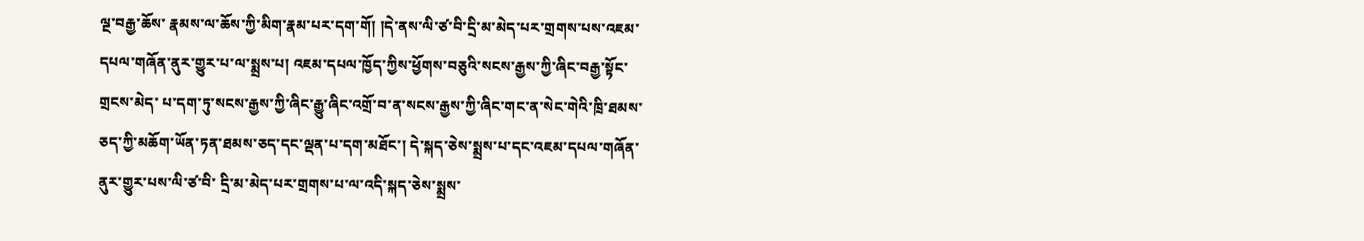ལྔ་བརྒྱ་ཆོས་ རྣམས་ལ་ཆོས་ཀྱི་མིག་རྣམ་པར་དག་གོ། །དེ་ནས་ལི་ཙ་བི་དྲི་མ་མེད་པར་གྲགས་པས་འཇམ་དཔལ་གཞོན་ནུར་གྱུར་པ་ལ་སྨྲས་པ། འཇམ་དཔལ་ཁྱོད་ཀྱིས་ཕྱོགས་བཅུའི་སངས་རྒྱས་ཀྱི་ཞིང་བརྒྱ་སྟོང་གྲངས་མེད་ པ་དག་ཏུ་སངས་རྒྱས་ཀྱི་ཞིང་རྒྱུ་ཞིང་འགྲོ་བ་ན་སངས་རྒྱས་ཀྱི་ཞིང་གང་ན་སེང་གེའི་ཁྲི་ཐམས་ཅད་ཀྱི་མཆོག་ཡོན་ཏན་ཐམས་ཅད་དང་ལྡན་པ་དག་མཐོང་། དེ་སྐད་ཅེས་སྨྲས་པ་དང་འཇམ་དཔལ་གཞོན་ནུར་གྱུར་པས་ལི་ཙ་བི་ དྲི་མ་མེད་པར་གྲགས་པ་ལ་འདི་སྐད་ཅེས་སྨྲས་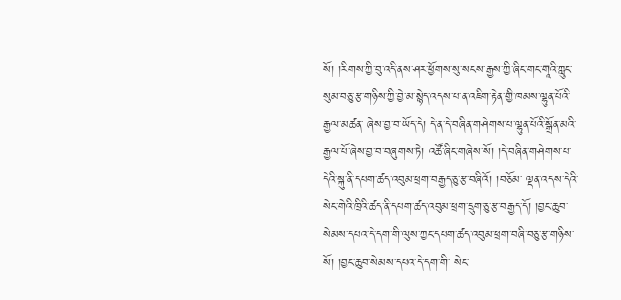སོ། །རིགས་ཀྱི་བུ་འདི་ནས་ཤར་ཕྱོགས་སུ་སངས་རྒྱས་ཀྱི་ཞིང་གང་གཱའི་ཀླུང་སུམ་བཅུ་རྩ་གཉིས་ཀྱི་བྱེ་མ་སྙེད་འདས་པ་ན་འཇིག་རྟེན་གྱི་ཁམས་ལྷུན་པོའི་རྒྱལ་མཚན་ ཞེས་བྱ་བ་ཡོད་དེ། དེ་ན་དེ་བཞིན་གཤེགས་པ་ལྷུན་པོའི་སྒྲོན་མའི་རྒྱལ་པོ་ཞེས་བྱ་བ་བཞུགས་ཏེ། འཚོ་ཞིང་གཞེས་སོ། །དེ་བཞིན་གཤེགས་པ་དེའི་སྐུ་ནི་དཔག་ཚད་འབུམ་ཕྲག་བརྒྱད་ཅུ་རྩ་བཞིའོ། །བཅོམ་ ལྡན་འདས་དེའི་སེང་གེའི་ཁྲིའི་ཚད་ནི་དཔག་ཚད་འབུམ་ཕྲག་དྲུག་ཅུ་རྩ་བརྒྱད་དོ། །བྱང་ཆུབ་སེམས་དཔའ་དེ་དག་གི་ལུས་ཀྱང་དཔག་ཚད་འབུམ་ཕྲག་བཞི་བཅུ་རྩ་གཉིས་སོ། །བྱང་ཆུབ་སེམས་དཔའ་དེ་དག་གི་ སེང་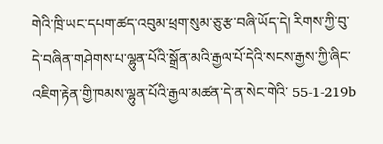གེའི་ཁྲི་ཡང་དཔག་ཚད་འབུམ་ཕྲག་སུམ་ཅུ་རྩ་བཞི་ཡོད་དེ། རིགས་ཀྱི་བུ་དེ་བཞིན་གཤེགས་པ་ལྷུན་པོའི་སྒྲོན་མའི་རྒྱལ་པོ་དེའི་སངས་རྒྱས་ཀྱི་ཞིང་འཇིག་རྟེན་གྱི་ཁམས་ལྷུན་པོའི་རྒྱལ་མཚན་དེ་ན་སེང་གེའི་ 55-1-219b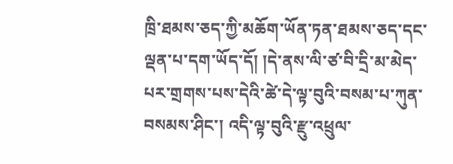ཁྲི་ཐམས་ཅད་ཀྱི་མཆོག་ཡོན་ཏན་ཐམས་ཅད་དང་ལྡན་པ་དག་ཡོད་དོ། །དེ་ནས་ལི་ཙ་བི་དྲི་མ་མེད་པར་གྲགས་པས་དེའི་ཚེ་དེ་ལྟ་བུའི་བསམ་པ་ཀུན་བསམས་ཤིང་། འདི་ལྟ་བུའི་རྫུ་འཕྲུལ་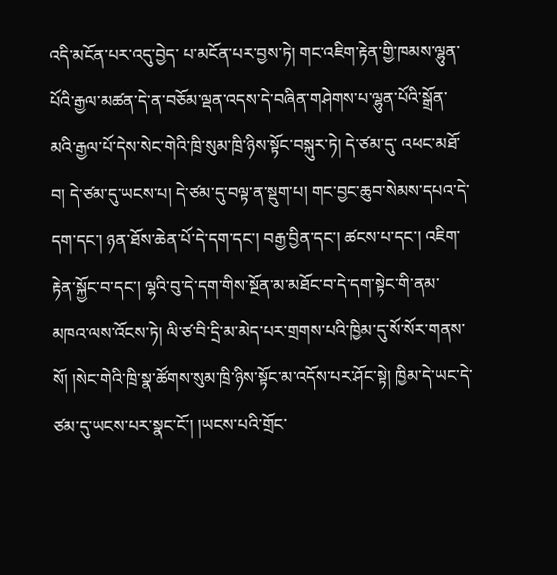འདི་མངོན་པར་འདུ་བྱེད་ པ་མངོན་པར་བྱས་ཏེ། གང་འཇིག་རྟེན་གྱི་ཁམས་ལྷུན་པོའི་རྒྱལ་མཚན་དེ་ན་བཅོམ་ལྡན་འདས་དེ་བཞིན་གཤེགས་པ་ལྷུན་པོའི་སྒྲོན་མའི་རྒྱལ་པོ་དེས་སེང་གེའི་ཁྲི་སུམ་ཁྲི་ཉིས་སྟོང་བསྐུར་ཏེ། དེ་ཙམ་དུ་ འཕང་མཐོ་བ། དེ་ཙམ་དུ་ཡངས་པ། དེ་ཙམ་དུ་བལྟ་ན་སྡུག་པ། གང་བྱང་ཆུབ་སེམས་དཔའ་དེ་དག་དང་། ཉན་ཐོས་ཆེན་པོ་དེ་དག་དང་། བརྒྱ་བྱིན་དང་། ཚངས་པ་དང་། འཇིག་རྟེན་སྐྱོང་བ་དང་། ལྷའི་བུ་དེ་དག་གིས་སྔོན་མ་མཐོང་བ་དེ་དག་སྟེང་གི་ནམ་མཁའ་ལས་འོངས་ཏེ། ལི་ཙ་བི་དྲི་མ་མེད་པར་གྲགས་པའི་ཁྱིམ་དུ་སོ་སོར་གནས་སོ། །སེང་གེའི་ཁྲི་སྣ་ཚོགས་སུམ་ཁྲི་ཉིས་སྟོང་མ་འདོས་པར་ཤོང་སྟེ། ཁྱིམ་དེ་ཡང་དེ་ཙམ་དུ་ཡངས་པར་སྣང་ངོ་། །ཡངས་པའི་གྲོང་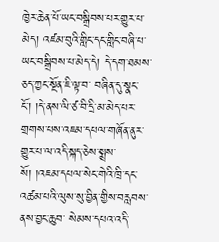ཁྱེར་ཆེན་པོ་ཡང་བསྒྲིབས་པར་གྱུར་པ་མེད། འཛམ་བུའི་གླིང་དང་གླིང་བཞི་པ་ཡང་བསྒྲིབས་པ་མེད་དེ། དེ་དག་ཐམས་ཅད་ཀྱང་སྔོན་ཇི་ལྟ་བ་ བཞིན་དུ་སྣང་ངོ་། །དེ་ནས་ལི་ཙ་བི་དྲི་མ་མེད་པར་གྲགས་པས་འཇམ་དཔལ་གཞོན་ནུར་གྱུར་པ་ལ་འདི་སྐད་ཅེས་སྨྲས་སོ། །འཇམ་དཔལ་སེང་གེའི་ཁྲི་དང་འཚམ་པའི་ལུས་སུ་བྱིན་གྱིས་བརླབས་ནས་བྱང་ཆུབ་ སེམས་དཔའ་འདི་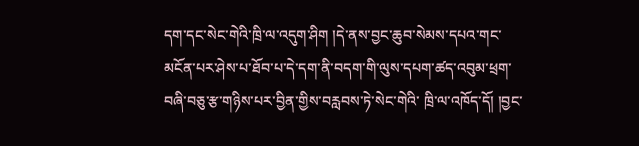དག་དང་སེང་གེའི་ཁྲི་ལ་འདུག་ཤིག །དེ་ནས་བྱང་ཆུབ་སེམས་དཔའ་གང་མངོན་པར་ཤེས་པ་ཐོབ་པ་དེ་དག་ནི་བདག་གི་ལུས་དཔག་ཚད་འབུམ་ཕྲག་བཞི་བཅུ་རྩ་གཉིས་པར་བྱིན་གྱིས་བརླབས་ཏེ་སེང་གེའི་ ཁྲི་ལ་འཁོད་དོ། །བྱང་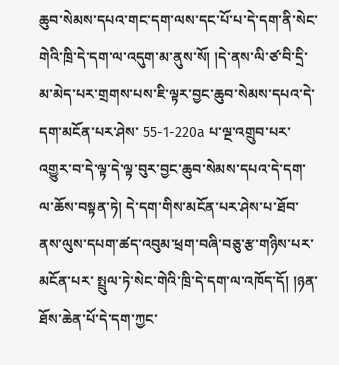ཆུབ་སེམས་དཔའ་གང་དག་ལས་དང་པོ་པ་དེ་དག་ནི་སེང་གེའི་ཁྲི་དེ་དག་ལ་འདུག་མ་ནུས་སོ། །དེ་ནས་ལི་ཙ་བི་དྲི་མ་མེད་པར་གྲགས་པས་ཇི་ལྟར་བྱང་ཆུབ་སེམས་དཔའ་དེ་དག་མངོན་པར་ཤེས་ 55-1-220a པ་ལྔ་འགྲུབ་པར་འགྱུར་བ་དེ་ལྟ་དེ་ལྟ་བུར་བྱང་ཆུབ་སེམས་དཔའ་དེ་དག་ལ་ཆོས་བསྟན་ཏེ། དེ་དག་གིས་མངོན་པར་ཤེས་པ་ཐོབ་ནས་ལུས་དཔག་ཚད་འབུམ་ཕྲག་བཞི་བཅུ་རྩ་གཉིས་པར་མངོན་པར་ སྤྲུལ་ཏེ་སེང་གེའི་ཁྲི་དེ་དག་ལ་འཁོད་དོ། །ཉན་ཐོས་ཆེན་པོ་དེ་དག་ཀྱང་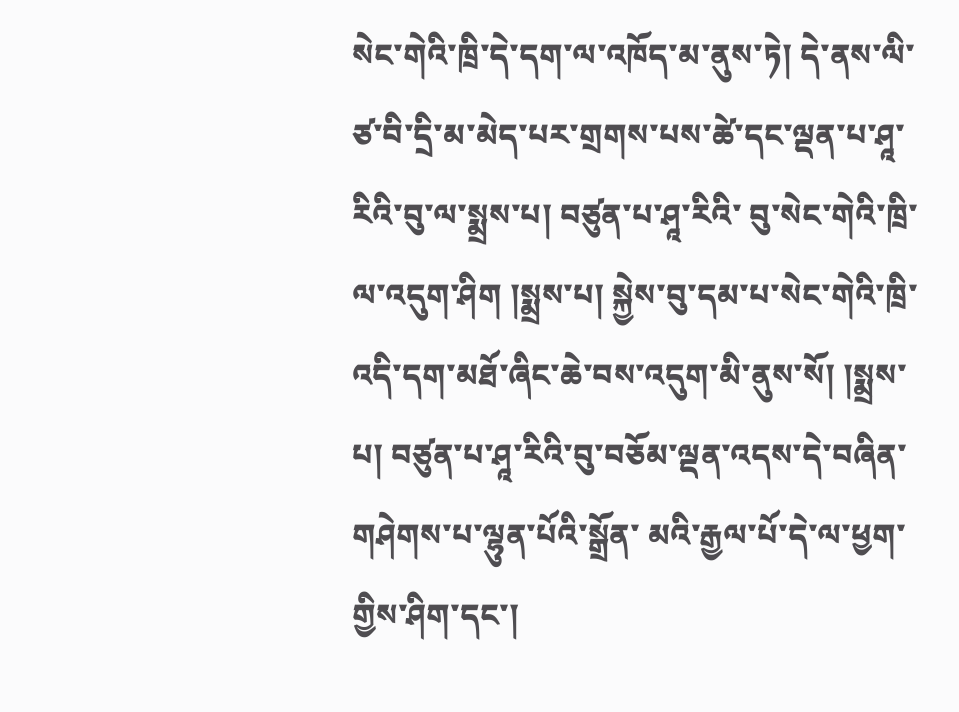སེང་གེའི་ཁྲི་དེ་དག་ལ་འཁོད་མ་ནུས་ཏེ། དེ་ནས་ལི་ཙ་བི་དྲི་མ་མེད་པར་གྲགས་པས་ཚེ་དང་ལྡན་པ་ཤཱ་རིའི་བུ་ལ་སྨྲས་པ། བཙུན་པ་ཤཱ་རིའི་ བུ་སེང་གེའི་ཁྲི་ལ་འདུག་ཤིག །སྨྲས་པ། སྐྱེས་བུ་དམ་པ་སེང་གེའི་ཁྲི་འདི་དག་མཐོ་ཞིང་ཆེ་བས་འདུག་མི་ནུས་སོ། །སྨྲས་པ། བཙུན་པ་ཤཱ་རིའི་བུ་བཅོམ་ལྡན་འདས་དེ་བཞིན་གཤེགས་པ་ལྷུན་པོའི་སྒྲོན་ མའི་རྒྱལ་པོ་དེ་ལ་ཕྱག་གྱིས་ཤིག་དང་།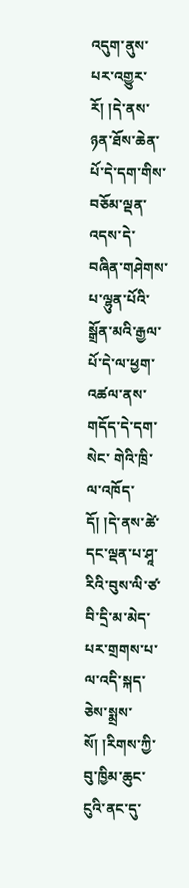འདུག་ནུས་པར་འགྱུར་རོ། །དེ་ནས་ཉན་ཐོས་ཆེན་པོ་དེ་དག་གིས་བཅོམ་ལྡན་འདས་དེ་བཞིན་གཤེགས་པ་ལྷུན་པོའི་སྒྲོན་མའི་རྒྱལ་པོ་དེ་ལ་ཕྱག་འཚལ་ནས་གདོད་དེ་དག་སེང་ གེའི་ཁྲི་ལ་འཁོད་དོ། །དེ་ནས་ཚེ་དང་ལྡན་པ་ཤཱ་རིའི་བུས་ལི་ཙ་བི་དྲི་མ་མེད་པར་གྲགས་པ་ལ་འདི་སྐད་ཅེས་སྨྲས་སོ། །རིགས་ཀྱི་བུ་ཁྱིམ་ཆུང་ངུའི་ནང་དུ་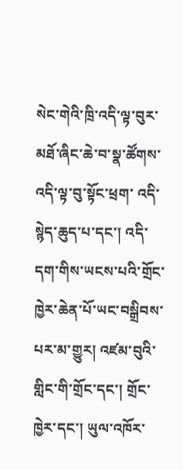སེང་གེའི་ཁྲི་འདི་ལྟ་བུར་མཐོ་ཞིང་ཆེ་བ་སྣ་ཚོགས་འདི་ལྟ་བུ་སྟོང་ཕྲག་ འདི་སྙེད་ཆུད་པ་དང་། འདི་དག་གིས་ཡངས་པའི་གྲོང་ཁྱེར་ཆེན་པོ་ཡང་བསྒྲིབས་པར་མ་གྱུར། འཛམ་བུའི་གླིང་གི་གྲོང་དང་། གྲོང་ཁྱེར་དང་། ཡུལ་འཁོར་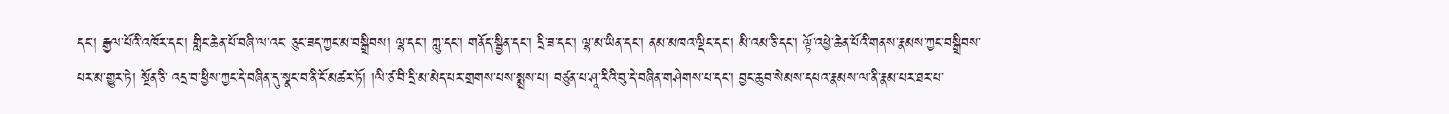དང་། རྒྱལ་པོའི་འཁོར་དང་། གླིང་ཆེན་པོ་བཞི་ལ་འང་ ཅུང་ཟད་ཀྱང་མ་བསྒྲིབས། ལྷ་དང་། ཀླུ་དང་། གནོད་སྦྱིན་དང་། དྲི་ཟ་དང་། ལྷ་མ་ཡིན་དང་། ནམ་མཁའ་ལྡིང་དང་། མི་འམ་ཅི་དང་། ལྟོ་འཕྱེ་ཆེན་པོའི་གནས་རྣམས་ཀྱང་བསྒྲིབས་པར་མ་གྱུར་ཏེ། སྔོན་ཅི་ འདྲ་བ་ཕྱིས་ཀྱང་དེ་བཞིན་དུ་སྣང་བ་ནི་ངོ་མཚར་ཏོ། །ལི་ཙ་བི་དྲི་མ་མེད་པར་གྲགས་པས་སྨྲས་པ། བཙུན་པ་ཤཱ་རིའི་བུ་དེ་བཞིན་གཤེགས་པ་དང་། བྱང་ཆུབ་སེམས་དཔའ་རྣམས་ལ་ནི་རྣམ་པར་ཐར་པ་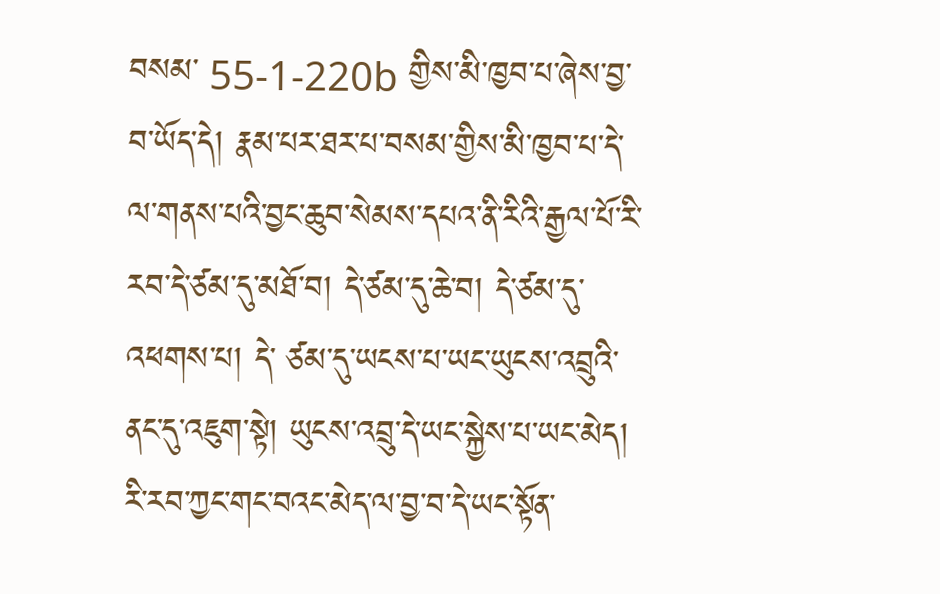བསམ་ 55-1-220b གྱིས་མི་ཁྱབ་པ་ཞེས་བྱ་བ་ཡོད་དེ། རྣམ་པར་ཐར་པ་བསམ་གྱིས་མི་ཁྱབ་པ་དེ་ལ་གནས་པའི་བྱང་ཆུབ་སེམས་དཔའ་ནི་རིའི་རྒྱལ་པོ་རི་རབ་དེ་ཙམ་དུ་མཐོ་བ། དེ་ཙམ་དུ་ཆེ་བ། དེ་ཙམ་དུ་འཕགས་པ། དེ་ ཙམ་དུ་ཡངས་པ་ཡང་ཡུངས་འབྲུའི་ནང་དུ་འཇུག་སྟེ། ཡུངས་འབྲུ་དེ་ཡང་སྐྱེས་པ་ཡང་མེད། རི་རབ་ཀྱང་གང་བའང་མེད་ལ་བྱ་བ་དེ་ཡང་སྟོན་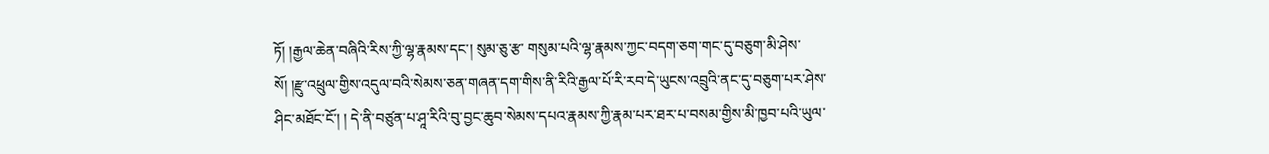ཏོ། །རྒྱལ་ཆེན་བཞིའི་རིས་ཀྱི་ལྷ་རྣམས་དང་། སུམ་ཅུ་རྩ་ གསུམ་པའི་ལྷ་རྣམས་ཀྱང་བདག་ཅག་གང་དུ་བཅུག་མི་ཤེས་སོ། །རྫུ་འཕྲུལ་གྱིས་འདུལ་བའི་སེམས་ཅན་གཞན་དག་གིས་ནི་རིའི་རྒྱལ་པོ་རི་རབ་དེ་ཡུངས་འབྲུའི་ནང་དུ་བཅུག་པར་ཤེས་ཤིང་མཐོང་ངོ་། ། དེ་ནི་བཙུན་པ་ཤཱ་རིའི་བུ་བྱང་ཆུབ་སེམས་དཔའ་རྣམས་ཀྱི་རྣམ་པར་ཐར་པ་བསམ་གྱིས་མི་ཁྱབ་པའི་ཡུལ་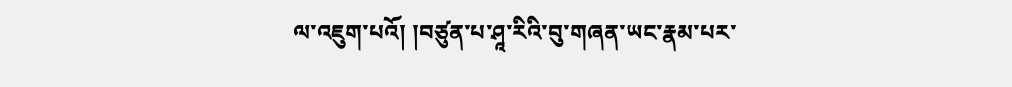ལ་འཇུག་པའོ། །བཙུན་པ་ཤཱ་རིའི་བུ་གཞན་ཡང་རྣམ་པར་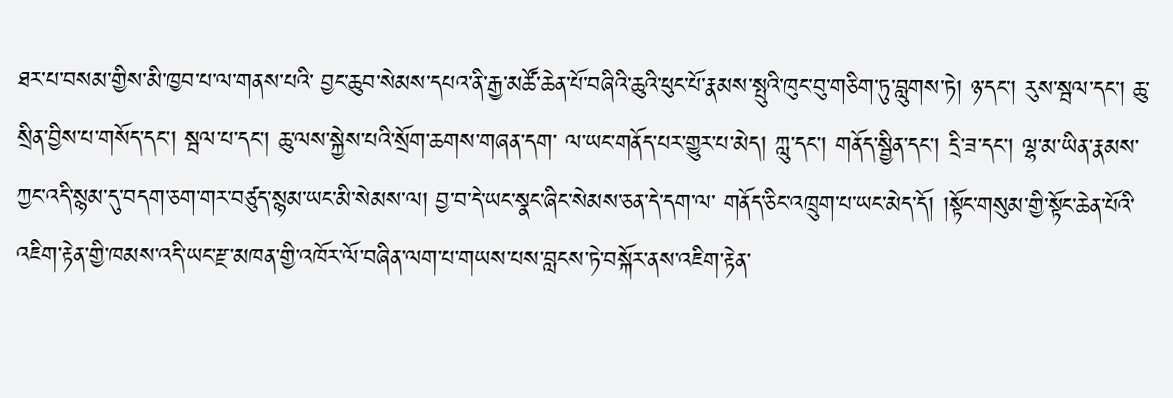ཐར་པ་བསམ་གྱིས་མི་ཁྱབ་པ་ལ་གནས་པའི་ བྱང་ཆུབ་སེམས་དཔའ་ནི་རྒྱ་མཚོ་ཆེན་པོ་བཞིའི་ཆུའི་ཕུང་པོ་རྣམས་སྤུའི་ཁུང་བུ་གཅིག་ཏུ་བླུགས་ཏེ། ཉ་དང་། རུས་སྦལ་དང་། ཆུ་སྲིན་བྱིས་པ་གསོད་དང་། སྦལ་པ་དང་། ཆུ་ལས་སྐྱེས་པའི་སྲོག་ཆགས་གཞན་དག་ ལ་ཡང་གནོད་པར་གྱུར་པ་མེད། ཀླུ་དང་། གནོད་སྦྱིན་དང་། དྲི་ཟ་དང་། ལྷ་མ་ཡིན་རྣམས་ཀྱང་འདི་སྙམ་དུ་བདག་ཅག་གར་བཙུད་སྙམ་ཡང་མི་སེམས་ལ། བྱ་བ་དེ་ཡང་སྣང་ཞིང་སེམས་ཅན་དེ་དག་ལ་ གནོད་ཅིང་འཁྲུག་པ་ཡང་མེད་དོ། །སྟོང་གསུམ་གྱི་སྟོང་ཆེན་པོའི་འཇིག་རྟེན་གྱི་ཁམས་འདི་ཡང་རྫ་མཁན་གྱི་འཁོར་ལོ་བཞིན་ལག་པ་གཡས་པས་བླངས་ཏེ་བསྐོར་ནས་འཇིག་རྟེན་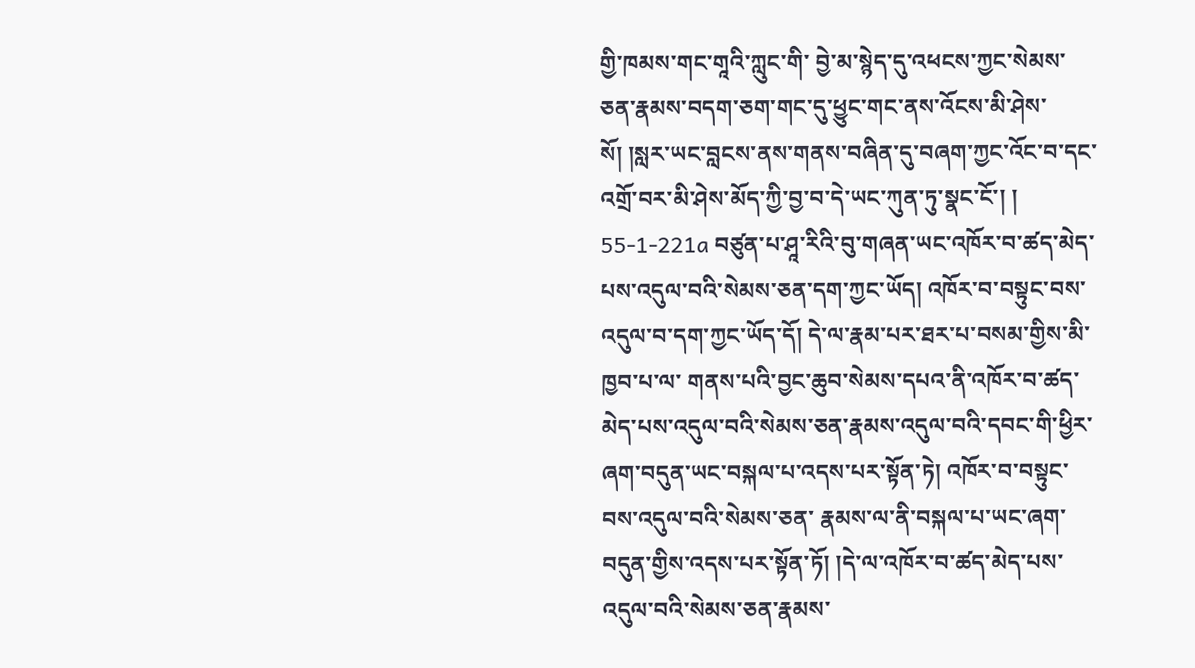གྱི་ཁམས་གང་གཱའི་ཀླུང་གི་ བྱེ་མ་སྙེད་དུ་འཕངས་ཀྱང་སེམས་ཅན་རྣམས་བདག་ཅག་གང་དུ་ཕྱུང་གང་ནས་འོངས་མི་ཤེས་སོ། །སླར་ཡང་བླངས་ནས་གནས་བཞིན་དུ་བཞག་ཀྱང་འོང་བ་དང་འགྲོ་བར་མི་ཤེས་མོད་ཀྱི་བྱ་བ་དེ་ཡང་ཀུན་ཏུ་སྣང་ངོ་། ། 55-1-221a བཙུན་པ་ཤཱ་རིའི་བུ་གཞན་ཡང་འཁོར་བ་ཚད་མེད་པས་འདུལ་བའི་སེམས་ཅན་དག་ཀྱང་ཡོད། འཁོར་བ་བསྟུང་བས་འདུལ་བ་དག་ཀྱང་ཡོད་དོ། དེ་ལ་རྣམ་པར་ཐར་པ་བསམ་གྱིས་མི་ཁྱབ་པ་ལ་ གནས་པའི་བྱང་ཆུབ་སེམས་དཔའ་ནི་འཁོར་བ་ཚད་མེད་པས་འདུལ་བའི་སེམས་ཅན་རྣམས་འདུལ་བའི་དབང་གི་ཕྱིར་ཞག་བདུན་ཡང་བསྐལ་པ་འདས་པར་སྟོན་ཏེ། འཁོར་བ་བསྟུང་བས་འདུལ་བའི་སེམས་ཅན་ རྣམས་ལ་ནི་བསྐལ་པ་ཡང་ཞག་བདུན་གྱིས་འདས་པར་སྟོན་ཏོ། །དེ་ལ་འཁོར་བ་ཚད་མེད་པས་འདུལ་བའི་སེམས་ཅན་རྣམས་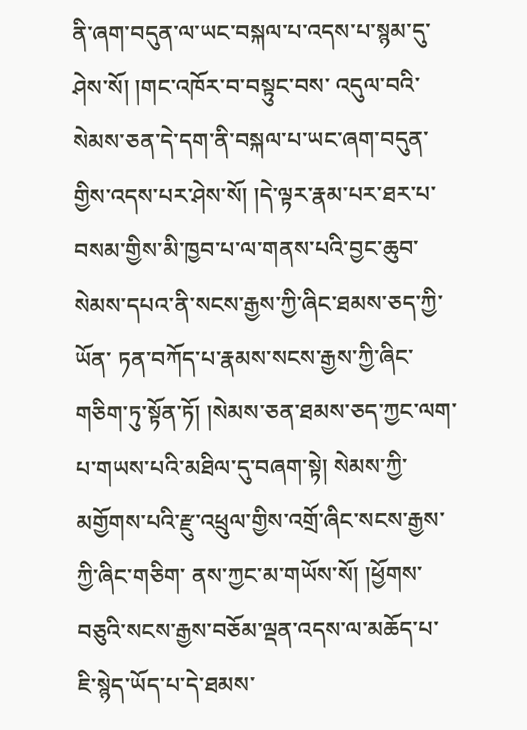ནི་ཞག་བདུན་ལ་ཡང་བསྐལ་པ་འདས་པ་སྙམ་དུ་ཤེས་སོ། །གང་འཁོར་བ་བསྟུང་བས་ འདུལ་བའི་སེམས་ཅན་དེ་དག་ནི་བསྐལ་པ་ཡང་ཞག་བདུན་གྱིས་འདས་པར་ཤེས་སོ། །དེ་ལྟར་རྣམ་པར་ཐར་པ་བསམ་གྱིས་མི་ཁྱབ་པ་ལ་གནས་པའི་བྱང་ཆུབ་སེམས་དཔའ་ནི་སངས་རྒྱས་ཀྱི་ཞིང་ཐམས་ཅད་ཀྱི་ཡོན་ ཏན་བཀོད་པ་རྣམས་སངས་རྒྱས་ཀྱི་ཞིང་གཅིག་ཏུ་སྟོན་ཏོ། །སེམས་ཅན་ཐམས་ཅད་ཀྱང་ལག་པ་གཡས་པའི་མཐིལ་དུ་བཞག་སྟེ། སེམས་ཀྱི་མགྱོགས་པའི་རྫུ་འཕྲུལ་གྱིས་འགྲོ་ཞིང་སངས་རྒྱས་ཀྱི་ཞིང་གཅིག་ ནས་ཀྱང་མ་གཡོས་སོ། །ཕྱོགས་བཅུའི་སངས་རྒྱས་བཅོམ་ལྡན་འདས་ལ་མཆོད་པ་ཇི་སྙེད་ཡོད་པ་དེ་ཐམས་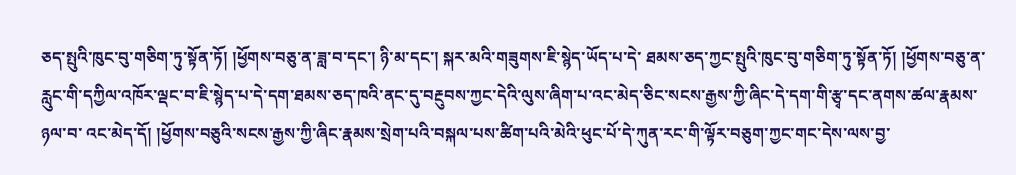ཅད་སྤུའི་ཁུང་བུ་གཅིག་ཏུ་སྟོན་ཏོ། །ཕྱོགས་བཅུ་ན་ཟླ་བ་དང་། ཉི་མ་དང་། སྐར་མའི་གཟུགས་ཇི་སྙེད་ཡོད་པ་དེ་ ཐམས་ཅད་ཀྱང་སྤུའི་ཁུང་བུ་གཅིག་ཏུ་སྟོན་ཏོ། །ཕྱོགས་བཅུ་ན་རླུང་གི་དཀྱིལ་འཁོར་ལྡང་བ་ཇི་སྙེད་པ་དེ་དག་ཐམས་ཅད་ཁའི་ནང་དུ་བརྔུབས་ཀྱང་དེའི་ལུས་ཞིག་པ་འང་མེད་ཅིང་སངས་རྒྱས་ཀྱི་ཞིང་དེ་དག་གི་རྩྭ་དང་ནགས་ཚལ་རྣམས་ཉལ་བ་ འང་མེད་དོ། །ཕྱོགས་བཅུའི་སངས་རྒྱས་ཀྱི་ཞིང་རྣམས་སྲེག་པའི་བསྐལ་པས་ཚིག་པའི་མེའི་ཕུང་པོ་དེ་ཀུན་རང་གི་ལྟོར་བཅུག་ཀྱང་གང་དེས་ལས་བྱ་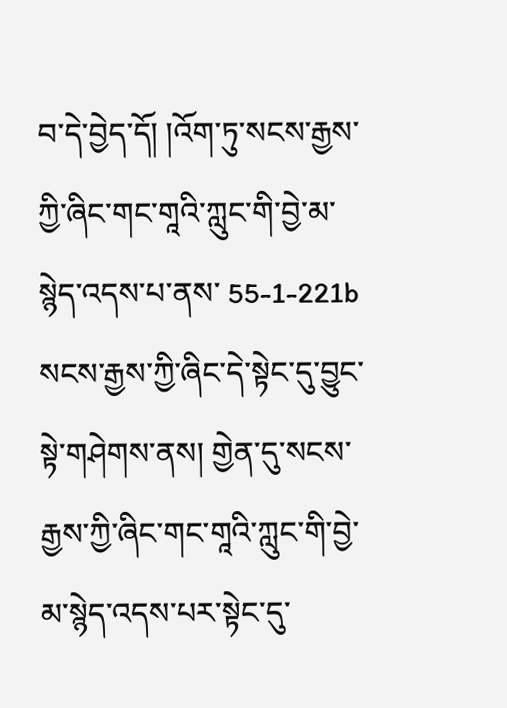བ་དེ་བྱེད་དོ། །འོག་ཏུ་སངས་རྒྱས་ཀྱི་ཞིང་གང་གཱའི་ཀླུང་གི་བྱེ་མ་སྙེད་འདས་པ་ནས་ 55-1-221b སངས་རྒྱས་ཀྱི་ཞིང་དེ་སྟེང་དུ་བྱུང་སྟེ་གཤེགས་ནས། གྱེན་དུ་སངས་རྒྱས་ཀྱི་ཞིང་གང་གཱའི་ཀླུང་གི་བྱེ་མ་སྙེད་འདས་པར་སྟེང་དུ་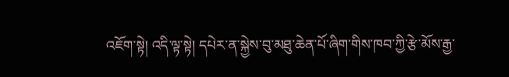འཇོག་སྟེ། འདི་ལྟ་སྟེ། དཔེར་ན་སྐྱེས་བུ་མཐུ་ཆེན་པོ་ཞིག་གིས་ཁབ་ཀྱི་རྩེ་མོས་རྒྱ་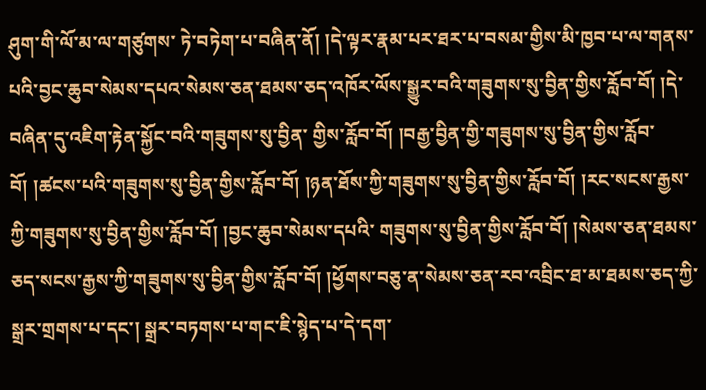ཤུག་གི་ལོ་མ་ལ་གཙུགས་ ཏེ་བཏེག་པ་བཞིན་ནོ། །དེ་ལྟར་རྣམ་པར་ཐར་པ་བསམ་གྱིས་མི་ཁྱབ་པ་ལ་གནས་པའི་བྱང་ཆུབ་སེམས་དཔའ་སེམས་ཅན་ཐམས་ཅད་འཁོར་ལོས་སྒྱུར་བའི་གཟུགས་སུ་བྱིན་གྱིས་རློབ་བོ། །དེ་བཞིན་དུ་འཇིག་རྟེན་སྐྱོང་བའི་གཟུགས་སུ་བྱིན་ གྱིས་རློབ་བོ། །བརྒྱ་བྱིན་གྱི་གཟུགས་སུ་བྱིན་གྱིས་རློབ་བོ། །ཚངས་པའི་གཟུགས་སུ་བྱིན་གྱིས་རློབ་བོ། །ཉན་ཐོས་ཀྱི་གཟུགས་སུ་བྱིན་གྱིས་རློབ་བོ། །རང་སངས་རྒྱས་ཀྱི་གཟུགས་སུ་བྱིན་གྱིས་རློབ་བོ། །བྱང་ཆུབ་སེམས་དཔའི་ གཟུགས་སུ་བྱིན་གྱིས་རློབ་བོ། །སེམས་ཅན་ཐམས་ཅད་སངས་རྒྱས་ཀྱི་གཟུགས་སུ་བྱིན་གྱིས་རློབ་བོ། །ཕྱོགས་བཅུ་ན་སེམས་ཅན་རབ་འབྲིང་ཐ་མ་ཐམས་ཅད་ཀྱི་སྒྲར་གྲགས་པ་དང་། སྒྲར་བཏགས་པ་གང་ཇི་སྙེད་པ་དེ་དག་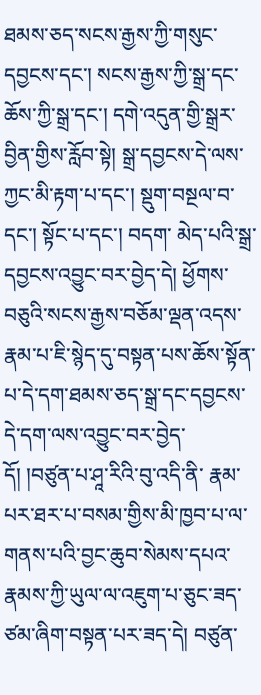ཐམས་ཅད་སངས་རྒྱས་ཀྱི་གསུང་དབྱངས་དང་། སངས་རྒྱས་ཀྱི་སྒྲ་དང་ཆོས་ཀྱི་སྒྲ་དང་། དགེ་འདུན་གྱི་སྒྲར་བྱིན་གྱིས་རློབ་སྟེ། སྒྲ་དབྱངས་དེ་ལས་ཀྱང་མི་རྟག་པ་དང་། སྡུག་བསྔལ་བ་དང་། སྟོང་པ་དང་། བདག་ མེད་པའི་སྒྲ་དབྱངས་འབྱུང་བར་བྱེད་དེ། ཕྱོགས་བཅུའི་སངས་རྒྱས་བཅོམ་ལྡན་འདས་རྣམ་པ་ཇི་སྙེད་དུ་བསྟན་པས་ཆོས་སྟོན་པ་དེ་དག་ཐམས་ཅད་སྒྲ་དང་དབྱངས་དེ་དག་ལས་འབྱུང་བར་བྱེད་དོ། །བཙུན་པ་ཤཱ་རིའི་བུ་འདི་ནི་ རྣམ་པར་ཐར་པ་བསམ་གྱིས་མི་ཁྱབ་པ་ལ་གནས་པའི་བྱང་ཆུབ་སེམས་དཔའ་རྣམས་ཀྱི་ཡུལ་ལ་འཇུག་པ་ཅུང་ཟད་ཙམ་ཞིག་བསྟན་པར་ཟད་དེ། བཙུན་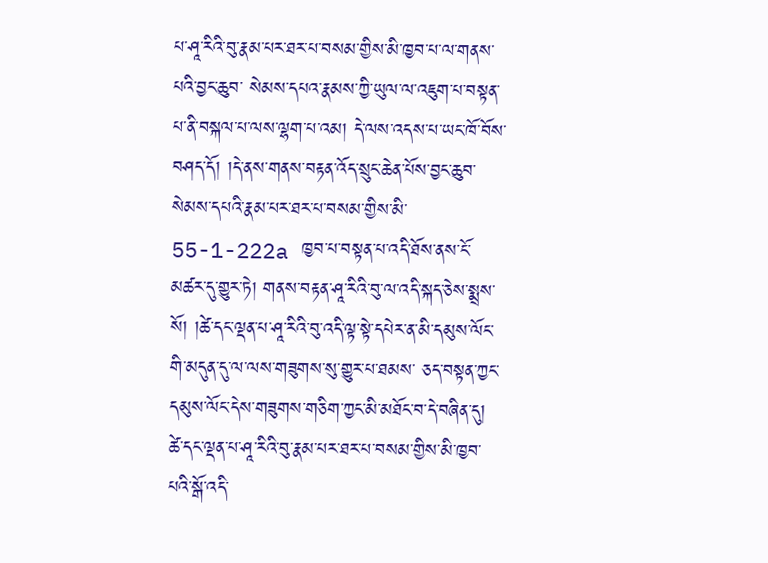པ་ཤཱ་རིའི་བུ་རྣམ་པར་ཐར་པ་བསམ་གྱིས་མི་ཁྱབ་པ་ལ་གནས་པའི་བྱང་ཆུབ་ སེམས་དཔའ་རྣམས་ཀྱི་ཡུལ་ལ་འཇུག་པ་བསྟན་པ་ནི་བསྐལ་པ་ལས་ལྷག་པ་འམ། དེ་ལས་འདས་པ་ཡང་ཁོ་བོས་བཤད་དོ། །དེ་ནས་གནས་བརྟན་འོད་སྲུང་ཆེན་པོས་བྱང་ཆུབ་སེམས་དཔའི་རྣམ་པར་ཐར་པ་བསམ་གྱིས་མི་ 55-1-222a ཁྱབ་པ་བསྟན་པ་འདི་ཐོས་ནས་ངོ་མཚར་དུ་གྱུར་ཏེ། གནས་བརྟན་ཤཱ་རིའི་བུ་ལ་འདི་སྐད་ཅེས་སྨྲས་སོ། །ཚེ་དང་ལྡན་པ་ཤཱ་རིའི་བུ་འདི་ལྟ་སྟེ་དཔེར་ན་མི་དམུས་ལོང་གི་མདུན་དུ་ལ་ལས་གཟུགས་སུ་གྱུར་པ་ཐམས་ ཅད་བསྟན་ཀྱང་དམུས་ལོང་དེས་གཟུགས་གཅིག་ཀྱང་མི་མཐོང་བ་དེ་བཞིན་དུ། ཚེ་དང་ལྡན་པ་ཤཱ་རིའི་བུ་རྣམ་པར་ཐར་པ་བསམ་གྱིས་མི་ཁྱབ་པའི་སྒོ་འདི་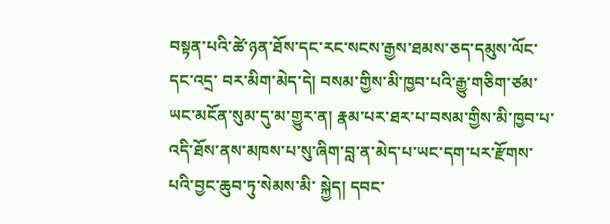བསྟན་པའི་ཚེ་ཉན་ཐོས་དང་རང་སངས་རྒྱས་ཐམས་ཅད་དམུས་ལོང་དང་འདྲ་ བར་མིག་མེད་དེ། བསམ་གྱིས་མི་ཁྱབ་པའི་རྒྱུ་གཅིག་ཙམ་ཡང་མངོན་སུམ་དུ་མ་གྱུར་ན། རྣམ་པར་ཐར་པ་བསམ་གྱིས་མི་ཁྱབ་པ་འདི་ཐོས་ནས་མཁས་པ་སུ་ཞིག་བླ་ན་མེད་པ་ཡང་དག་པར་རྫོགས་པའི་བྱང་ཆུབ་ཏུ་སེམས་མི་ སྐྱེད། དབང་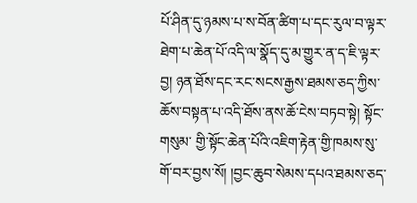པོ་ཤིན་དུ་ཉམས་པ་ས་བོན་ཚིག་པ་དང་རུལ་བ་ལྟར་ཐེག་པ་ཆེན་པོ་འདི་ལ་སྣོད་དུ་མ་གྱུར་ན་ད་ཇི་ལྟར་བྱ། ཉན་ཐོས་དང་རང་སངས་རྒྱས་ཐམས་ཅད་ཀྱིས་ཆོས་བསྟན་པ་འདི་ཐོས་ནས་ཆོ་ངེས་བཏབ་སྟེ། སྟོང་གསུམ་ གྱི་སྟོང་ཆེན་པོའི་འཇིག་རྟེན་གྱི་ཁམས་སུ་གོ་བར་བྱས་སོ། །བྱང་ཆུབ་སེམས་དཔའ་ཐམས་ཅད་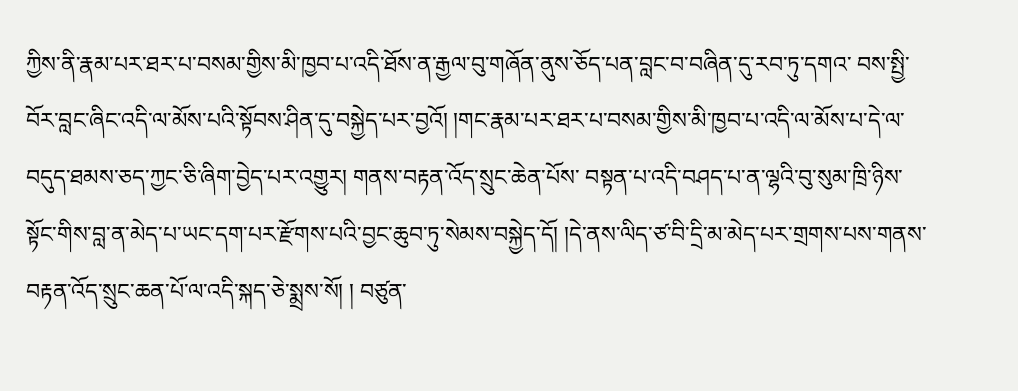ཀྱིས་ནི་རྣམ་པར་ཐར་པ་བསམ་གྱིས་མི་ཁྱབ་པ་འདི་ཐོས་ན་རྒྱལ་བུ་གཞོན་ནུས་ཅོད་པན་བླང་བ་བཞིན་དུ་རབ་ཏུ་དགའ་ བས་སྤྱི་བོར་བླང་ཞིང་འདི་ལ་མོས་པའི་སྟོབས་ཤིན་དུ་བསྐྱེད་པར་བྱའོ། །གང་རྣམ་པར་ཐར་པ་བསམ་གྱིས་མི་ཁྱབ་པ་འདི་ལ་མོས་པ་དེ་ལ་བདུད་ཐམས་ཅད་ཀྱང་ཅི་ཞིག་བྱེད་པར་འགྱུར། གནས་བརྟན་འོད་སྲུང་ཆེན་པོས་ བསྟན་པ་འདི་བཤད་པ་ན་ལྷའི་བུ་སུམ་ཁྲི་ཉིས་སྟོང་གིས་བླ་ན་མེད་པ་ཡང་དག་པར་རྫོགས་པའི་བྱང་ཆུབ་ཏུ་སེམས་བསྐྱེད་དོ། །དེ་ནས་ལིད་ཙ་བི་དྲི་མ་མེད་པར་གྲགས་པས་གནས་བརྟན་འོད་སྲུང་ཆན་པོ་ལ་འདི་སྐད་ཅེ་སྨྲས་སོ། ། བཙུན་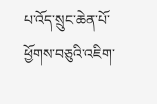པ་འོད་སྲུང་ཆེན་པོ་ཕྱོགས་བཅུའི་འཇིག་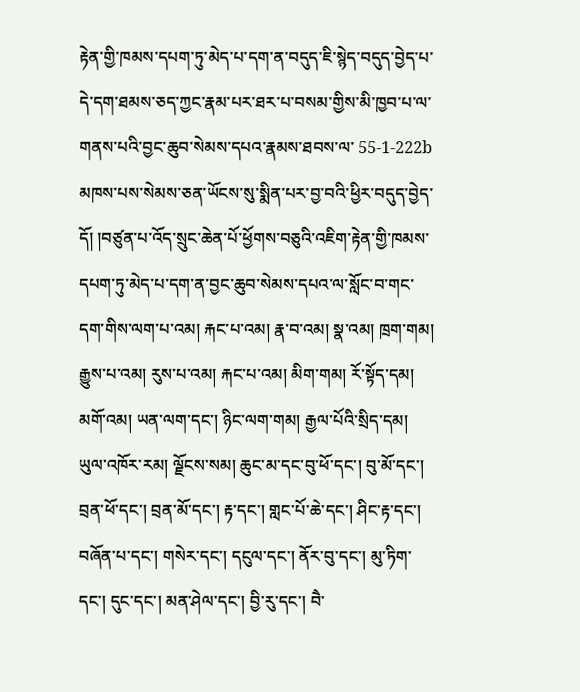རྟེན་གྱི་ཁམས་དཔག་ཏུ་མེད་པ་དག་ན་བདུད་ཇི་སྙེད་བདུད་བྱེད་པ་དེ་དག་ཐམས་ཅད་ཀྱང་རྣམ་པར་ཐར་པ་བསམ་གྱིས་མི་ཁྱབ་པ་ལ་གནས་པའི་བྱང་ཆུབ་སེམས་དཔའ་རྣམས་ཐབས་ལ་ 55-1-222b མཁས་པས་སེམས་ཅན་ཡོངས་སུ་སྨིན་པར་བྱ་བའི་ཕྱིར་བདུད་བྱེད་དོ། །བཙུན་པ་འོད་སྲུང་ཆེན་པོ་ཕྱོགས་བཅུའི་འཇིག་རྟེན་གྱི་ཁམས་དཔག་ཏུ་མེད་པ་དག་ན་བྱང་ཆུབ་སེམས་དཔའ་ལ་སློང་བ་གང་དག་གིས་ལག་པ་འམ། རྐང་པ་འམ། རྣ་བ་འམ། སྣ་འམ། ཁྲག་གམ། རྒྱུས་པ་འམ། རུས་པ་འམ། རྐང་པ་འམ། མིག་གམ། རོ་སྟོད་དམ། མགོ་འམ། ཡན་ལག་དང་། ཉིང་ལག་གམ། རྒྱལ་པོའི་སྲིད་དམ། ཡུལ་འཁོར་རམ། ལྗོངས་སམ། ཆུང་མ་དང་བུ་ཕོ་དང་། བུ་མོ་དང་། བྲན་ཕོ་དང་། བྲན་མོ་དང་། རྟ་དང་། གླང་པོ་ཆེ་དང་། ཤིང་རྟ་དང་། བཞོན་པ་དང་། གསེར་དང་། དངུལ་དང་། ནོར་བུ་དང་། མུ་ཏིག་དང་། དུང་དང་། མན་ཤེལ་དང་། བྱི་རུ་དང་། བཻ་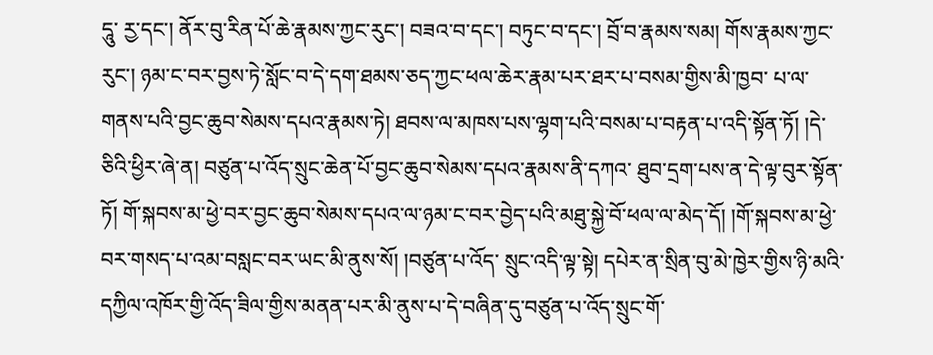དཱུ་ ཪྱ་དང་། ནོར་བུ་རིན་པོ་ཆེ་རྣམས་ཀྱང་རུང་། བཟའ་བ་དང་། བཏུང་བ་དང་། བྲོ་བ་རྣམས་སམ། གོས་རྣམས་ཀྱང་རུང་། ཉམ་ང་བར་བྱས་ཏེ་སློང་བ་དེ་དག་ཐམས་ཅད་ཀྱང་ཕལ་ཆེར་རྣམ་པར་ཐར་པ་བསམ་གྱིས་མི་ཁྱབ་ པ་ལ་གནས་པའི་བྱང་ཆུབ་སེམས་དཔའ་རྣམས་ཏེ། ཐབས་ལ་མཁས་པས་ལྷག་པའི་བསམ་པ་བརྟན་པ་འདི་སྟོན་ཏོ། །དེ་ཅིའི་ཕྱིར་ཞེ་ན། བཙུན་པ་འོད་སྲུང་ཆེན་པོ་བྱང་ཆུབ་སེམས་དཔའ་རྣམས་ནི་དཀའ་ ཐུབ་དྲག་པས་ན་དེ་ལྟ་བུར་སྟོན་ཏོ། གོ་སྐབས་མ་ཕྱེ་བར་བྱང་ཆུབ་སེམས་དཔའ་ལ་ཉམ་ང་བར་བྱེད་པའི་མཐུ་སྐྱེ་བོ་ཕལ་ལ་མེད་དོ། །གོ་སྐབས་མ་ཕྱེ་བར་གསད་པ་འམ་བསླང་བར་ཡང་མི་ནུས་སོ། །བཙུན་པ་འོད་ སྲུང་འདི་ལྟ་སྟེ། དཔེར་ན་སྲིན་བུ་མེ་ཁྱེར་གྱིས་ཉི་མའི་དཀྱིལ་འཁོར་གྱི་འོད་ཟིལ་གྱིས་མནན་པར་མི་ནུས་པ་དེ་བཞིན་དུ་བཙུན་པ་འོད་སྲུང་གོ་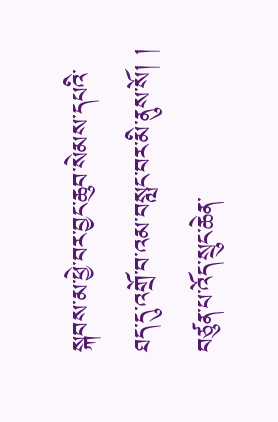སྐབས་མ་ཕྱེ་བར་བྱང་ཆུབ་སེམས་དཔའི་ཐད་དུ་འགྲོ་བ་འམ་བསླང་བར་མི་ནུས་སོ། ། བཙུན་པ་འོད་སྲུང་ཆེན་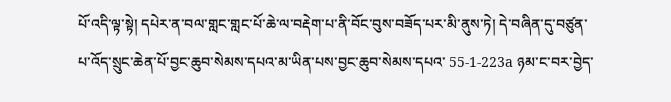པོ་འདི་ལྟ་སྟེ། དཔེར་ན་བལ་གླང་གླང་པོ་ཆེ་ལ་བརྡེག་པ་ནི་བོང་བུས་བཟོད་པར་མི་ནུས་ཏེ། དེ་བཞིན་དུ་བཙུན་པ་འོད་སྲུང་ཆེན་པོ་བྱང་ཆུབ་སེམས་དཔའ་མ་ཡིན་པས་བྱང་ཆུབ་སེམས་དཔའ་ 55-1-223a ཉམ་ང་བར་བྱེད་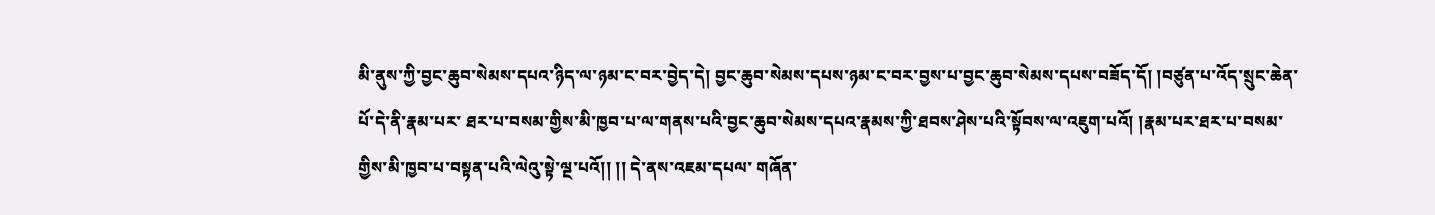མི་ནུས་ཀྱི་བྱང་ཆུབ་སེམས་དཔའ་ཉིད་ལ་ཉམ་ང་བར་བྱེད་དེ། བྱང་ཆུབ་སེམས་དཔས་ཉམ་ང་བར་བྱས་པ་བྱང་ཆུབ་སེམས་དཔས་བཟོད་དོ། །བཙུན་པ་འོད་སྲུང་ཆེན་པོ་དེ་ནི་རྣམ་པར་ ཐར་པ་བསམ་གྱིས་མི་ཁྱབ་པ་ལ་གནས་པའི་བྱང་ཆུབ་སེམས་དཔའ་རྣམས་ཀྱི་ཐབས་ཤེས་པའི་སྟོབས་ལ་འཇུག་པའོ། །རྣམ་པར་ཐར་པ་བསམ་གྱིས་མི་ཁྱབ་པ་བསྟན་པའི་ལེའུ་སྟེ་ལྔ་པའོ།། །། དེ་ནས་འཇམ་དཔལ་ གཞོན་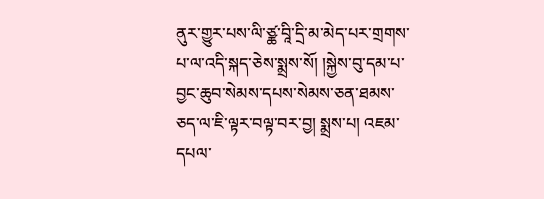ནུར་གྱུར་པས་ལི་ཙྪ་བཱི་དྲི་མ་མེད་པར་གྲགས་པ་ལ་འདི་སྐད་ཅེས་སྨྲས་སོ། །སྐྱེས་བུ་དམ་པ་བྱང་ཆུབ་སེམས་དཔས་སེམས་ཅན་ཐམས་ཅད་ལ་ཇི་ལྟར་བལྟ་བར་བྱ། སྨྲས་པ། འཇམ་དཔལ་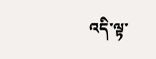འདི་ལྟ་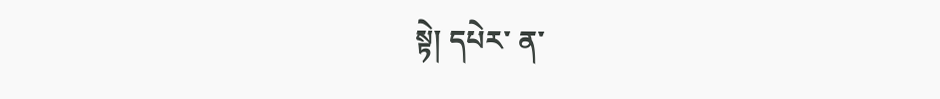སྟེ། དཔེར་ ན་